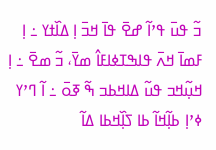ߏ߬ ߟߎ߫ ߟߴߊ߬ ߝߐ߫ ߟߊ߫ ߞߏ߫ ߊ߲ ߡߊ߰ߙߌ ߸ ߊ߲ ߓߘߊ߫ ߞߍ߫ ߟߊߒߠߦߊߓߊ߮ ߘߌ߫، ߏ߬ ߘߐ߫ ߸ ߊ߲ ߞߎ߲߬ߞߏ ߟߎ߬ ߡߊߞߕߏ ߒ߬ ߧߋ߫ ߸ ߊ߬ ߣߴߌ ߦߴߊ߲ ߕߊ߲߬ߞߊ߬ ߕߊ ߖߊ߲߰ߞߕߊ ߡߊ߬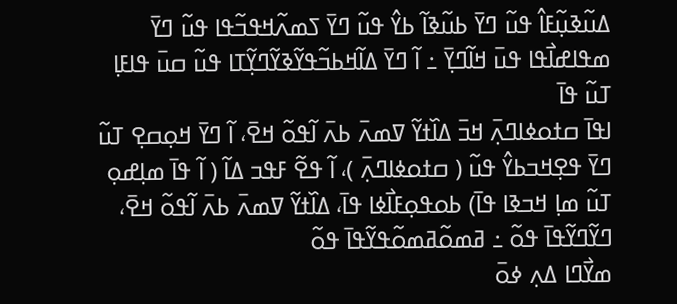ߡߎ߬ߢߎ߲߬ߓߊ߮ ߟߎ߬ ߣߌ߫ ߕߎ߬ߢߊ߬ ߕߌ߮ ߟߎ߬ ߣߌ߫ ߖߘߍ߬ߞߟߏ߬ߟߊ ߟߎ߬ ߣߌ߫ ߘߟߊߝߊ߯ߟߊ ߟߎ߫ ߞߊ߬ߣߌ߲߫ ߸ ߊ߬ ߣߌ߫ ߡߊ߬ߞߕߏ߬ߟߌ߬ߢߌ߬ߣߌ߲߬ߠߊ ߟߎ߬ ߛߎ߫ ߟߊߓߊ߲ ߠߎ߬ ߟߊ߫
ߊߟߊ߫ ߛߙߋߦߊߣߍ߲߫ ߞߏ߫ ߡߊ߰ߙߌ߬ ߜߘߍ߫ ߕߍ߫ ߊ߬ߟߋ߬ ߞߐ߫، ߊ߬ ߣߌ߫ ߞߋ߲ߛߐ߲ ߠߎ߬ ߣߌ߫ ߟߐ߲ߞߏߕߌ߮ ߟߎ߬ ( ߛߙߋߦߊߣߍ߲߫ )، ߊ߬ ߟߐ߬ ߓߟߏ ߡߊ߬ ( ߊ߬ ߟߊ߫ ߘߊ߲ߝߋ߲ ߠߎ߬ ߘߊ߲ ߞߏߢߊ ߟߊ߫) ߕߋߟߋ߲ߓߊ߯ߦߊ ߟߊ߫، ߡߊ߰ߙߌ߬ ߜߘߍ߫ ߕߍ߫ ߊ߬ߟߋ߬ ߞߐ߫، ߣߌ߬ߣߌ߬ߟߊ߫ ߟߋ߬ ߸ ߥߘߋ߬ߥߘߋ߬ߟߌ߬ߟߊ߫ ߟߋ߬
ߘߌ߯ߣߊ ߡߍ߲ ߦߋ߫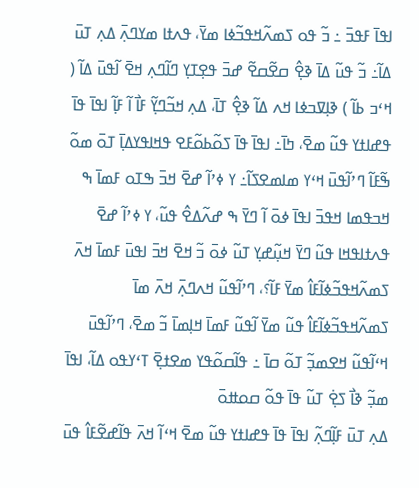ߊߟߊ߫ ߓߟߏ߫ ߸ ߏ߬ ߟߋ ߖߘߍ߬ߞߟߏ߬ߦߊ ߘߌ߫، ߟߍߙߊ ߘߌߣߍ߲߫ ߡߍ߲ ߠߎ߫ ߡߊ߬߸ ߏ߬ ߟߎ߬ ߡߊ߫ ߢߐ߲߮ ߛߐ߬ߛߐ߬ ߝߏ߫ ߟߐ߲ߠߌ߲ ߣߊ߬ߣߍ߲ ߞߐ߫ ߊ߬ߟߎ߫ ߡߊ߬ ( ߞߵߏ ߕߊ߬ ) ߢߊ߲ߜߏߦߊ ߞߍ ߡߊ߬ ߢߐ߲߮ ߠߊ߫، ߡߍ߲ ߞߏ߬ߣߌ߲߬ ߓߊ߯ ߊ߬ ߓߊ߲߬ ߊߟߊ߫ ߟߊ߫ ߟߝߊߙߌ ߟߎ߬ ߘߐ߫، ߤߊ߫߸ ߊߟߊ߫ ߟߊ߫ ߖߋ߬ߕߋ߬ߓߐ ߟߞߊߟߌߡߊ߲߫ ߠߋ߫ ߘߋ߬
ߒ߬ߓߊ߬ ߣߴߊ߬ߟߎ߫ ߞߵߌ ߘߊߘߐߖߊ߬߸ ߌ ߦߴߊ߬ ߝߐ߫ ߞߏ߫ ߒߠߋ ߓߘߊ߫ ߒ ߞߏߟߘߊ ߞߟߏ߫ ߊߟߊ߫ ߦߋ߫ ߊ߬ ߣߌ߫ ߒ ߝߍ߬ߡߐ߮ ߟߎ߬، ߌ ߦߴߊ߬ ߝߐ߫ ߟߍߙߊߟߞߊ ߟߎ߬ ߣߌ߫ ߞߎ߲߬ߝߌ߲ ߠߎ߬ ߦߋ߫ ߏ߬ ߞߐ߫ ߞߏ߫ ߊߟߎ߫ ߓߘߊ߫ ߞߍ߫ ߖߘߍ߬ߞߟߏ߬ߦߊ߬ߓߊ߮ ߘߌ߫ ߓߊ߬؟، ߣߴߊ߬ߟߎ߬ ߞߍߣߍ߲߫ ߞߍ߫ ߘߊ߫ ߖߘߍ߬ߞߟߏ߬ߦߊ߬ߓߊ߮ ߟߎ߬ ߘߌ߫ ߊ߬ߟߎ߬ ߓߘߊ߫ ߞߊ߲ߘߊ߫ ߏ߬ ߘߐ߫، ߣߴߊ߬ߟߎ߫ ߞߵߊ߬ߟߎ߬ ߞߐߘߏ߲߬ ߠߋ߬ ߛߊ߫ ߸ ߟߊ߬ߛߋ߬ߟߌ ߘߐߙߐ߲߫ ߠߵߌߟߋ ߡߊ߬، ߊߟߊ߫ ߘߏ߲߬ ߢߊ߯ ߖߐ߲߭ ߠߎ߬ ߟߊ߫ ߟߋ߬ ߛߋߚߋ߫
ߡߍ߲ ߠߎ߫ ߓߊ߲߬ߣߍ߲߬ ߊߟߊ߫ ߟߊ߫ ߟߝߊߙߌ ߟߎ߬ ߘߐ߫ ߞߵߊ߬ ߞߍ߫ ߟߊ߬ߝߐ߬ߓߊ߮ ߟߎ߫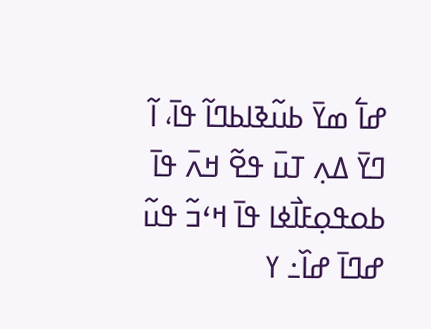ߝߊ߱ ߘߌ߫ ߕߎ߬ߢߊߕߣߊ߬ ߟߊ߫، ߊ߬ ߣߌ߫ ߡߍ߲ ߠߎ߫ ߟߐ߬ ߞߍ߫ ߟߊ߫ ߕߋߟߋ߲ߓߊ߯ߦߊ ߟߊ߫ ߞߵߏ߬ ߟߎ߬ ߝߣߊ߫ ߝߊ߰߸ ߌ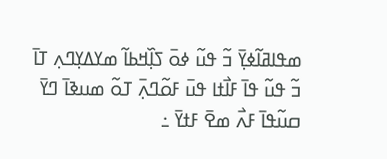ߘߟߊߥߊ߬ߦߌ߲߫ ߏ߬ ߟߎ߬ ߦߋ߫ ߖߊ߲߰ߞߕߊ߬ ߘߌߡߌ߲ߣߍ߲ ߠߊ߫
ߏ߬ ߟߎ߬ ߟߊ߫ ߓߊ߯ߙߊ ߟߎ߫ ߓߋ߬ߣߍ߲߫ ߠߋ߬ ߘߎߢߊ߫ ߣߌ߫ ߛߎ߬ߟߊ߫ ߓߍ߯ ߘߐ߫ ߓߙߌ߫ ߸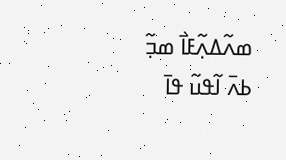ߘߍ߬ߡߍ߲߬ߓߊ߯ ߘߏ߲߬ ߕߍ߫ ߊ߬ߟߎ߬ ߟߊ߫